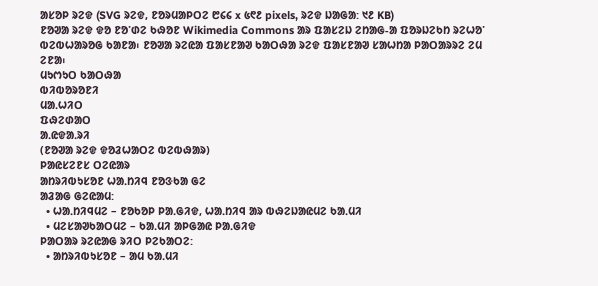ᱟᱥᱚᱞ ᱨᱮᱫ (SVG ᱨᱮᱫ, ᱱᱚᱨᱢᱟᱞᱛᱮ ᱘᱔᱔ x ᱕᱖᱒ pixels, ᱨᱮᱫ ᱡᱟᱜᱟ: ᱑᱒ KB)
ᱱᱚᱣᱟ ᱨᱮᱫ ᱫᱚ ᱱᱚᱸᱰᱮ ᱠᱷᱚᱱ Wikimedia Commons ᱟᱨ ᱯᱟᱥᱮᱡ ᱮᱴᱟᱜ-ᱟ ᱯᱚᱨᱡᱮᱠᱴ ᱨᱮᱦᱚᱸ ᱵᱮᱵᱦᱟᱨᱚᱜ ᱠᱟᱱᱟ᱾ ᱱᱚᱣᱟ ᱨᱮᱭᱟ ᱯᱟᱥᱱᱟᱣ ᱠᱟᱛᱷᱟ ᱨᱮᱫ ᱯᱟᱥᱱᱟᱣ ᱥᱟᱦᱴᱟ ᱞᱟᱛᱟᱨᱨᱮ ᱮᱢ ᱮᱱᱟ᱾
ᱢᱩᱬᱩᱛ ᱠᱟᱛᱷᱟ
ᱵᱤᱵᱚᱨᱚᱱᱤ
ᱢᱟᱹᱦᱤᱛ
ᱯᱷᱮᱰᱟᱛ
ᱟᱹᱭᱫᱟᱹᱨᱤ
(ᱱᱚᱣᱟ ᱨᱮᱫ ᱫᱚᱲᱦᱟᱛᱮ ᱵᱮᱵᱷᱟᱨ)
ᱞᱟᱭᱥᱮᱱᱥ ᱛᱮᱭᱟᱨ
ᱟᱴᱨᱤᱵᱩᱥᱚᱱ ᱦᱟᱹᱴᱤᱧ ᱱᱚᱝᱠᱟ ᱜᱮ
ᱟᱲᱟᱜ ᱜᱮᱭᱟᱢ:
  • ᱦᱟᱹᱴᱤᱧᱢᱮ – ᱱᱚᱠᱚᱞ ᱞᱟᱹᱜᱤᱫ, ᱦᱟᱹᱴᱤᱧ ᱟᱨ ᱵᱷᱮᱡᱟᱭᱢᱮ ᱠᱟᱹᱢᱤ
  • ᱢᱮᱥᱟᱣᱠᱟᱛᱢᱮ – ᱠᱟᱹᱢᱤ ᱟᱞᱜᱟᱭ ᱞᱟᱹᱜᱤᱫ
ᱞᱟᱛᱟᱨ ᱨᱮᱭᱟᱜ ᱨᱤᱛ ᱞᱮᱠᱟᱛᱮ:
  • ᱟᱴᱨᱤᱵᱩᱥᱚᱱ – ᱟᱢ ᱠᱟᱹᱢᱤ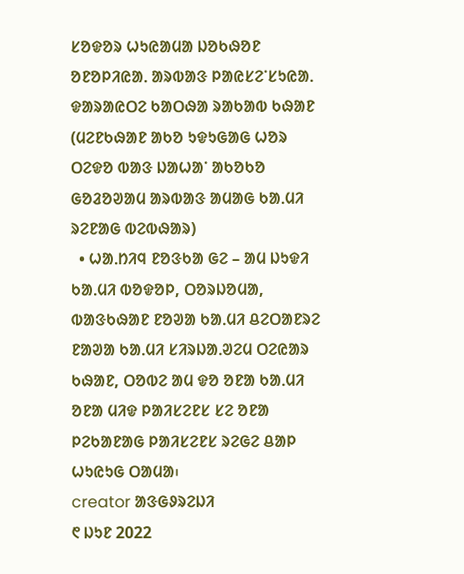ᱥᱚᱫᱚᱨ ᱦᱩᱭᱟᱢᱟ ᱡᱚᱠᱷᱚᱱ ᱚᱱᱚᱞᱤᱭᱟᱹ ᱟᱨᱵᱟᱝ ᱞᱟᱭᱥᱮᱸᱥᱩᱭᱟᱹ ᱫᱟᱨᱟᱭᱛᱮ ᱠᱟᱛᱷᱟ ᱨᱟᱠᱟᱵ ᱠᱷᱟᱱ (ᱢᱮᱱᱠᱷᱟᱱ ᱟᱠᱚ ᱩᱫᱩᱜᱟᱜ ᱦᱚᱨ ᱛᱮᱫᱚ ᱵᱟᱝ ᱡᱟᱦᱟᱸ ᱟᱠᱚᱠᱚ ᱜᱚᱲᱚᱣᱟᱢ ᱟᱨᱵᱟᱝ ᱟᱢᱟᱜ ᱠᱟᱹᱢᱤ ᱨᱮᱱᱟᱜ ᱵᱮᱵᱷᱟᱨ)
  • ᱦᱟᱹᱴᱤᱧ ᱱᱚᱝᱠᱟ ᱜᱮ – ᱟᱢ ᱡᱩᱫᱤ ᱠᱟᱹᱢᱤ ᱵᱚᱫᱚᱞ, ᱛᱚᱨᱡᱚᱢᱟ, ᱵᱟᱝᱠᱷᱟᱱ ᱱᱚᱣᱟ ᱠᱟᱹᱢᱤ ᱪᱮᱛᱟᱱᱨᱮ ᱱᱟᱣᱟ ᱠᱟᱹᱢᱤ ᱥᱤᱨᱡᱟᱹᱣᱮᱢ ᱛᱮᱭᱟᱨ ᱠᱷᱟᱱ, ᱛᱚᱵᱮ ᱟᱢ ᱫᱚ ᱚᱱᱟ ᱠᱟᱹᱢᱤ ᱚᱱᱟ ᱢᱤᱫ ᱞᱟᱤᱥᱮᱱᱥ ᱥᱮ ᱚᱱᱟ ᱞᱮᱠᱟᱱᱟᱜ ᱞᱟᱤᱥᱮᱱᱥ ᱨᱮᱜᱮ ᱪᱟᱞ ᱦᱩᱭᱩᱜ ᱛᱟᱢᱟ᱾
creator ᱟᱝᱜᱽᱨᱮᱡᱤ
᱖ ᱡᱩᱱ 2022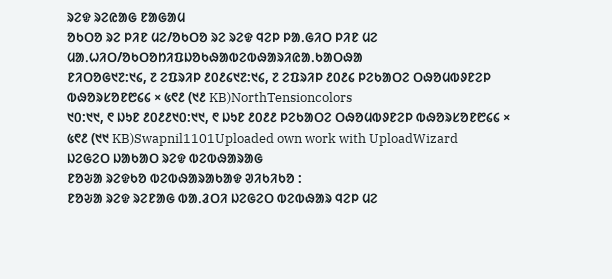ᱨᱮᱫ ᱨᱮᱭᱟᱜ ᱱᱟᱜᱟᱢ
ᱚᱠᱛᱚ ᱨᱮ ᱞᱤᱱ ᱢᱮ/ᱚᱠᱛᱚ ᱨᱮ ᱨᱮᱫ ᱧᱮᱞ ᱞᱟᱹᱜᱤᱛ ᱞᱤᱱ ᱢᱮ
ᱢᱟᱹᱦᱤᱛ/ᱚᱠᱛᱚᱴᱤᱯᱡᱚᱠᱷᱟᱵᱮᱵᱷᱟᱨᱤᱭᱟᱹᱠᱟᱛᱷᱟ
ᱱᱤᱛᱚᱜ᱑᱗:᱑᱔, ᱗ ᱮᱯᱨᱤᱞ ᱒᱐᱒᱔᱑᱗:᱑᱔, ᱗ ᱮᱯᱨᱤᱞ ᱒᱐᱒᱔ ᱞᱮᱠᱟᱛᱮ ᱛᱷᱚᱢᱵᱽᱱᱮᱞ ᱵᱷᱚᱨᱥᱚᱱ᱘᱔᱔ × ᱕᱖᱒ (᱑᱒ KB)NorthTensioncolors
᱑᱐:᱑᱑, ᱖ ᱡᱩᱱ ᱒᱐᱒᱒᱑᱐:᱑᱑, ᱖ ᱡᱩᱱ ᱒᱐᱒᱒ ᱞᱮᱠᱟᱛᱮ ᱛᱷᱚᱢᱵᱽᱱᱮᱞ ᱵᱷᱚᱨᱥᱚᱱ᱘᱔᱔ × ᱕᱖᱒ (᱑᱑ KB)Swapnil1101Uploaded own work with UploadWizard
ᱡᱮᱜᱮᱛ ᱡᱟᱠᱟᱛ ᱨᱮᱫ ᱵᱮᱵᱷᱟᱨᱟᱜ
ᱱᱚᱶᱟ ᱨᱮᱫᱠᱚ ᱵᱮᱵᱷᱟᱨᱟᱠᱟᱫ ᱣᱤᱠᱤᱠᱚ :
ᱱᱚᱶᱟ ᱨᱮᱫ ᱨᱮᱱᱟᱜ ᱵᱟᱹᱲᱛᱤ ᱡᱮᱜᱮᱛ ᱵᱮᱵᱷᱟᱨ ᱧᱮᱞ ᱢᱮ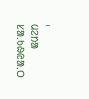᱾
ᱢᱮᱴᱟ ᱥᱟᱹᱠᱷᱭᱟᱹᱛ